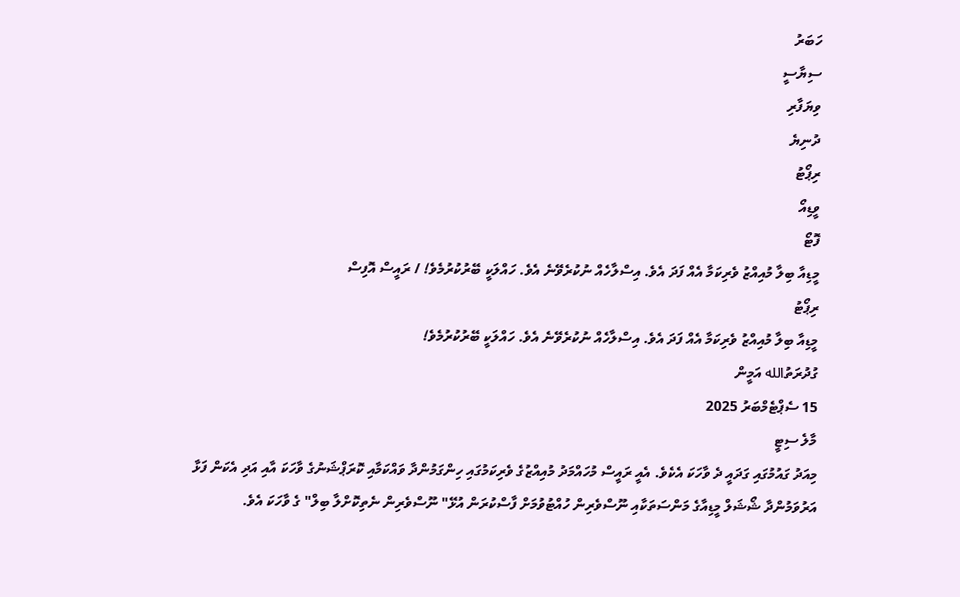ހަބަރު
ސިޔާސީ
ވިޔަފާރި
ދުނިޔެ
ރިޕޯޓު
ވީޑިއޯ
ފޮޓޯ
މީޑިއާ ބިލާ މުއިއްޒު ވެރިކަމާ އެއް ފަދަ އެވެ. އިސްލާހެއް ނުކުރެވޭނެ އެވެ. ހައްލަކީ ބޭރުކުރުމެވެ! / ރައީސް އޮފިސް
ރިޕޯޓު
މީޑިއާ ބިލާ މުއިއްޒު ވެރިކަމާ އެއް ފަދަ އެވެ. އިސްލާހެއް ނުކުރެވޭނެ އެވެ. ހައްލަކީ ބޭރުކުރުމެވެ!
ގުދުރަތުالله އަމީން
15 ސެޕްޓެމްބަރު 2025
މާލެ ސިޓީ
މިއަދު ގައުމުގައި ގަދައީ ދެ ވާހަކަ އެކެވެ. އެއީ ރައީސް މުހައްމަދު މުއިއްޒުގެ ވެރިކަމުގައި ހިންގަމުންދާ ވައްކަމާއި ކޮރަޕްޝަނުގެ ވާހަކަ އާއި އަދި އެކަން ފަޅާ އަރުވަމުންދާ ޝޯޝަލް މީޑިއާގެ މަންސަތަކާއި ނޫސްވެރިން ހުއްޓުވުމަށް ފާސްކުރަން އުޅޭ" ނޫސްވެރިން ނެތިކޮށްލާ ބިލް" ގެ ވާހަކަ އެވެ.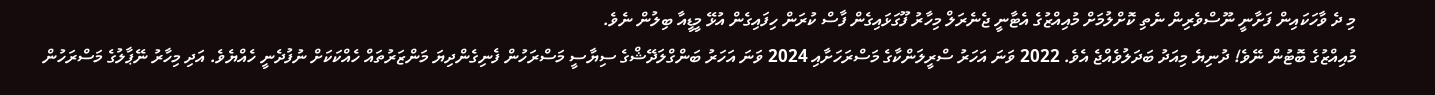މި ދެ ވާހަކައިން ފަށާނީ ނޫސްވެރިން ނެތި ކޮށްލުމަށް މުއިއްޒުގެ އެޓާނީ ޖެނެރަލް މިހާރު ފޫގަޅައިގެން ފާސް ކުރަން ހިފައިގެން އުޅޭ މީޑީއާ ބިލުން ނެވެ.
މުއިއްޒުގެ ބޮޓުން ނޭވެ! ދުނިޔެ މިއަދު ބަދަލުވެއްޖެ އެވެ. 2022 ވަނަ އަހަރު ސްރީލަންކާގެ މަސްރަހަށާއި 2024 ވަނަ އަހަރު ބަންގްލަދޭޝްގެ ސިޔާސީ މަސްރަހުން ފެނިގެންދިޔަ މަންޒަރުތައް ހެއްކަކަށް ނުފުދެނީ ހެއްޔެވެ. އަދި މިހާރު ނޭޕާލުގެ މަސްރަހުން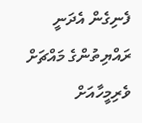ފެނިގެން އެދަނީ ރައްޔިތުންގެ މައްޗަށް ވެރިމީހާއަށް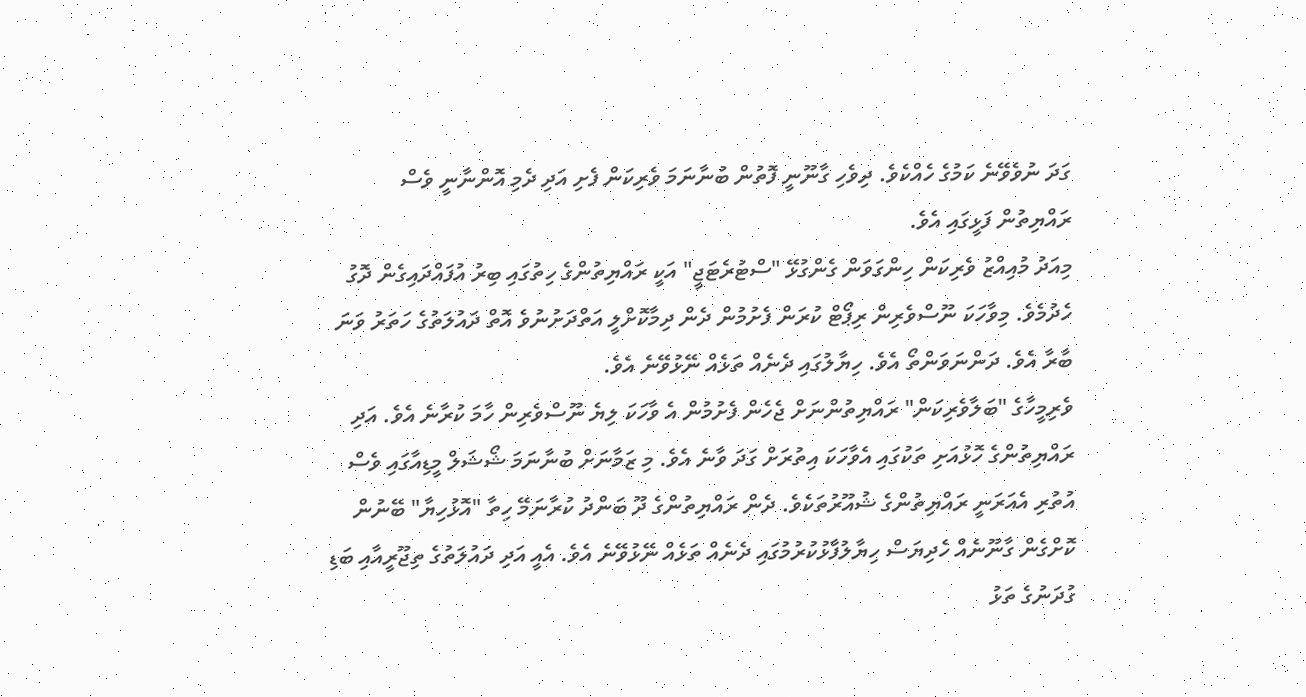ގަދަ ނުވެވޭނެ ކަމުގެ ހެއްކެވެ. ދިވެހި ގާނޫނީ ފޮތުން ބުނާނަމަ ވެރިކަން ފެށި އަދި ދެމި އޮންނާނީ ވެސް ރައްޔިތުން ފަޅީގައި އެވެ.
މިއަދު މުއިއްޒު ވެރިކަން ހިންގަވަން ގެންގުޅޭ "ސްޓުރެޓަޖީ" އަކީ ރައްޔިތުންގެ ހިތުގައި ބިރު އުފައްދައިގެން ދޮގު ހެދުމެވެ. މިވާހަކަ ނޫސްވެރިން ރިޕޯޓް ކުރަން ފެށުމުން ދެން ދިމާކޮށްލީ އަތްދަށުނުވެ އޮތް ދައުލަތުގެ ހަތަރު ވަނަ ބާރާ އެވެ. ދަންނަވަންތޯ އެވެ. ހިޔާލުގައި ދެނެއް ތަޅެއް ނޭޅުވޭނެ އެވެ.
ވެރިމީހާގެ "ބަލާވެރިކަން" ރައްޔިތުންނަށް ޖެހެން ފެށުމުން އެ ވާހަކަ ލިޔެ ނޫސްވެރިން ހާމަ ކުރާނެ އެވެ. އަދި ރައްޔިތުންގެ ހޮޅުއަށި ތަކުގައި އެވާހަކަ އިތުރަށް ގަދަ ވާނެ އެވެ. މި ޒަމާނަށް ބުނާނަމަ ޝޯޝަލް މީޑިއާގައި ވެސް އުތުރި އެއަރަނީ ރައްޔިތުންގެ ޝުއޫރުތަކެވެ. ދެން ރައްޔިތުންގެ ދޫ ބަންދު ކުރާނަމޭ ހިތާ "އޮޅުހިޔާ" ބޭނުން ކޮށްގެން ގާނޫނެއް ހެދިޔަސް ހިޔާލުފާޅުކުރުމުގައި ދެނެއް ތަޅެއް ނޭޅުވޭނެ އެވެ. އެއީ އަދި ދައުލަތުގެ ތިޖޫރީއާއި ބަޑި ގުދަނުގެ ތަޅު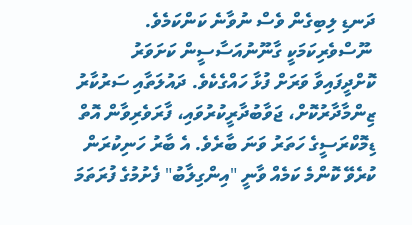ދަނޑި ލިބިގެން ވެސް ނުވާނެ ކަންކަމެވެ.
 ނޫސްވެރިކަމަކީ ގާނޫނުއަސާސީން ކަށަވަރު ކޮށްދީފައިވާ ވަރަށް ފުޅާ ހައްގެކެވެ. ދައުލަތާއި ސަރުކާރު ޒިންމާދާރުކޮށް، ޖަވާބުދާރީކުރުވައި، ފާރަވެރިވާން އޮތް ޑިމޮކްރަސީގެ ހަތަރު ވަނަ ބާރެވެ. އެ ބާރު ހަނިކުރަން ކުރެވޭ ކޮންމެ ކަމެއް ވާނީ "އިންގިލާބު" ފެށުމުގެ ފުރަތަމަ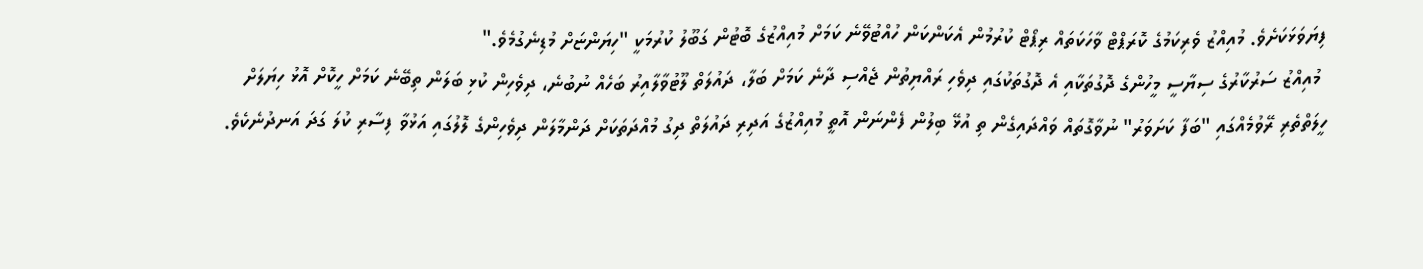ފިޔަވަޅަކަށެވެ. މުއިއްޒު ވެރިކަމުގެ ކޮރަޕްޓް ވާހަކަތައް ރިޕޯޓް ކުރުމުން އެކަންކަން ހުއްޓުވޭނެ ކަމަށް މުއިއްޒުގެ ބޮޓުން ގަބޫލު ކުރުމަކީ "ހިޔަންޏަށް މުޑިނެގުމެވެ."
 މުއިއްޒު ސަރުކާރުގެ ސިޔާސީ މީހުންގެ ދޮގުތަކާއި އެ ދޮގުތަކުގައި ދިވެހި ރައްޔިތުން ޖެއްސި ދާނެ ކަމަށް ބަލާ، ދައުލަތް ލޫޓުވާލާއިރު ބަހެއް ނުބުނެ، ދިވެހިން ކުޅި ބަލަން ތިބޭނެ ކަމަށް ހީކޮށް އޮޅު ހިޔަލަށް ހީލަތްތެރި ރޭވުމެއްގައި "ބަފާ ކަށަވަރު" ނުވާގޮތައް ވައްދައިގެން ތި އުޅޭ ބިލުން ފެންނަން އޮތީ މުއިއްޒުގެ އަދިރި ދައުލަތް ދިގު މުއްދަތަކަށް ދަންމާލަން ދިވެހިންގެ ލޮލުގައި އަޅުވާ ފިސާރި ކުލަ ގަދަ އަނދުނެކެވެ.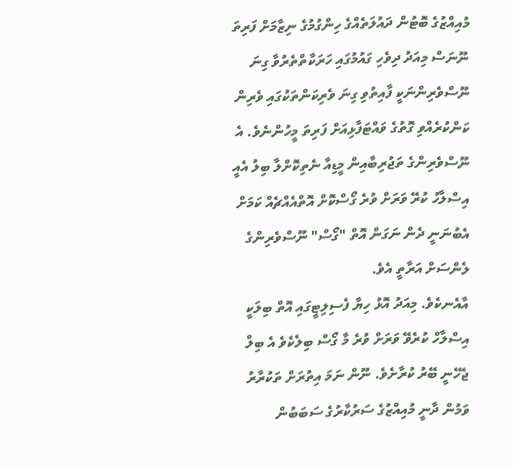މުއިއްޒުގެ ބޮޓުން ދައުލަތެއްގެ ހިންގުމުގެ ނިޒާމަށް ފަރިތަ ނޫނަސް މިއަދު ދިވެހި ގައުމުގައި ހަރަކާތްތެރުވާ ގިނަ ނޫސްވެރިންނަކީ ފާއިތުވި ގިނަ ވެރިކަންތަކުގައި ވެރިން ކަންކުރެއްވި ގޮތުގެ ވައްޓަފާޅިއަށް ފަރިތަ މީހުންނެވެ. އެ ނޫސްވެރިންގެ ތަޖުރިބާއިން މީޑިއާ ނެތިކޮށްލާ ބިލު އެއީ އިސްލާހު ކުރޭ ވަރަށް ވުރެ ގޯސްކޮށް އޮތްއެއްޗެއް ކަމަށް އެބުނަނީ ދެން ނަގަން އޮތް "ގޯސް" ނޫސްވެރިންގެ ލެންސަށް އަރާތީ އެވެ.
އާއެނކެވެ. މިއަދު އޮޅު ހިޔާ ފެސިލިޓީގައި އޮތް ބިލަކީ އިސްލާހް ކުރެވޭ ވަރަށް ވުރެ މާ ގޯސް ބިލެކެވެ އެ ބިލް ޖެހޭނީ ބޭރު ކުރާށެވެ. ނޫން ނަމަ އިތުރަށް ތަކުރާރު ވަމުން ދާނީ މުއިއްޒުގެ ސަރުކާރުގެ ސަބަބުން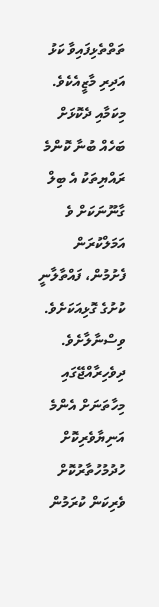ތަތްތެޅިފައިވާ ކަޅު އަދިރި މާޒީއެކެވެ. މިކަމާއި ދެކޮޅަށް ބަހެއް ބުނާ ކޮންމެ ރައްޔިތަކު އެ ބިލް ގާނޫނަކަށް ވެ އަމަލްކުރަން ފެށުމުން، ފައްތާލާނީ ކުށުގެ ގޮޅިއަކަށެވެ.
ވިސްނާލާށެވެ. ދިވެހިރާއްޖޭގައި މިހާތަނަށް އެންމެ އަނިޔާވެރިކޮށް ހުދުމުހުތާރުކޮށް ވެރިކަން ކުރަމުން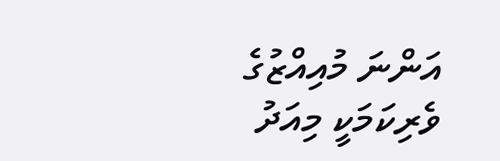އަންނަ މުއިއްޒުގެ ވެރިކަމަކީ މިއަދު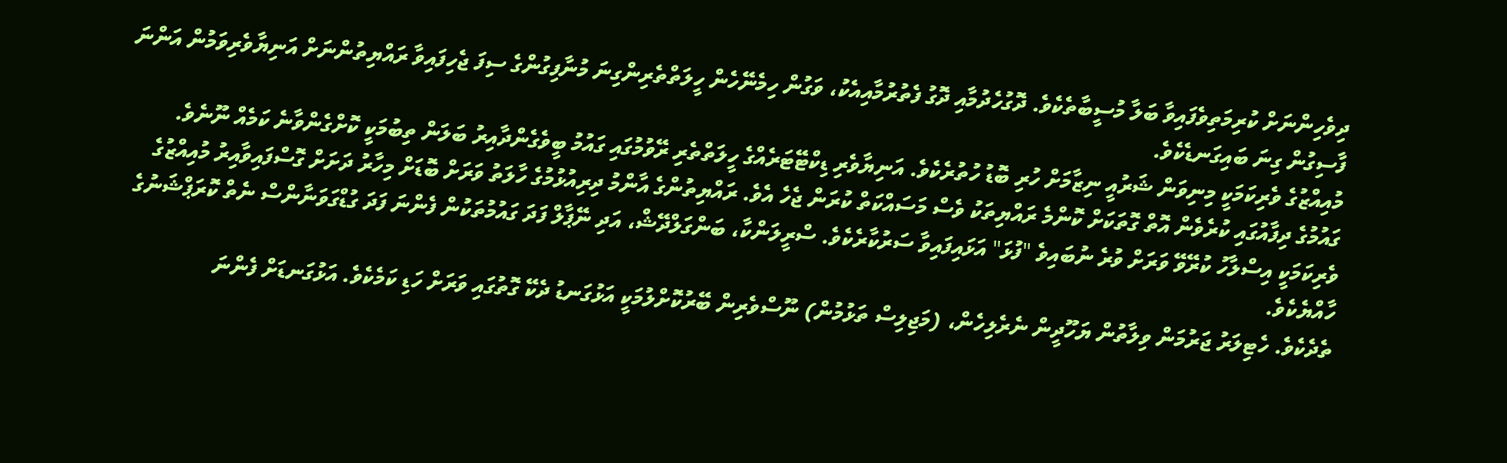ދިވެހިންނަށް ކުރިމަތިވެފައިވާ ބަލާ މުސީބާތެކެވެ. ދޮގުހެދުމާއި ދޮގު ފެތުރުމާއިއެކު، ވަގުން ހިމެނޭހެން ހީލަތްތެރިންގިނަ މުނާފިގުންގެ ސިފަ ޖެހިފައިވާ ރައްޔިތުންނަށް އަނިޔާވެރިވަމުން އަންނަ ފާސިގުން ގިނަ ބައިގަނޑެކެވެ.
މުއިއްޒުގެ ވެރިކަމަކީ މިނިވަން ޝަރުއީ ނިޒާމަށް ހުރި ބޮޑު ހުތުރެކެވެ. އަނިޔާވެރި ޑިކްޓޭޓަރެއްގެ ހީލަތްތެރި ރޭވުމުގައި ގައުމު ބީވެގެންދާއިރު ބަލަން ތިބުމަކީ ކޮށްގެންވާނެ ކަމެއް ނޫނެވެ. ގައުމުގެ ދިފާއުގައި ކުރެވެން އޮތް ގޮތަކަށް ކޮންމެ ރައްޔިތަކު ވެސް މަސައްކަތް ކުރަން ޖެހެ އެވެ. ރައްޔިތުންގެ އާންމު ދިރިއުޅުމުގެ ހާލަތު ވަރަށް ބޮޑަށް މިހާރު ދަށަށް ގޮސްފައިވާއިރު މުއިއްޒުގެ ވެރިކަމަކީ އިސްލާހު ކުރޭވޭ ވަރަށް ވުރެ ނުބައިވެ "ފުޅަ" އަޅައިފައިވާ ސަރުކާރެކެވެ. ސްރީލަންކާ، ބަންގަލްދޭޝް، އަދި ނޭޕާލް ފަދަ ގައުމުތަކުން ފެންނަ ފަދަ ގުޑްގަވަނާންސް ނެތް ކޮރަޕްޝަނުގެ ހާއްޔެކެވެ.
ތެދެކެވެ. ހެޓިލަރު ޖަރުމަން ވިލާތުން ޔަހޫދީން ނެރެލިހެން، (މަޖިލިސް ތަޅުމުން) ނޫސްވެރިން ބޭރުކޮށްލުމަކީ އަޅުގަނޑު ދެކޭ ގޮތުގައި ވަރަށް ހަޑި ކަމެކެވެ. އަޅުގަނޑަށް ފެންނަ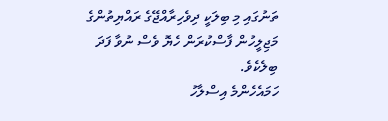ތަނުގައި މި ބިލަކީ ދިވެހިރާއްޖޭގެ ރައްޔިތުންގެ މަޖިލީހުން ފާސްކުރަން ހެޔޮ ވެސް ނުވާ ފަދަ ބިލެކެވެ.
ހަމައެހެންމެ އިސްލާހު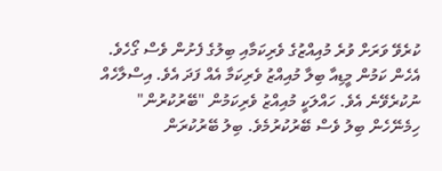ކުރެވޭ ވަރަށް ވުރެ މުއިއްޒުގެ ވެރިކަމާއި ބިލުގެ ފެށުން ވެސް ގޯހެވެ. އެހެން ކަމުން މީޑިއާ ބިލާ މުއިއްޒު ވެރިކަމާ އެއް ފަދަ އެވެ. އިސްލާހެއް ނުކުރެވޭނެ އެވެ. ހައްލަކީ މުއިއްޒު ވެރިކަމުން "ބޭރުކުރުން" ހިމެނޭހެން ބިލު ވެސް ބޭރުކުރުމެވެ. ބިލު ބޭރުކުރަން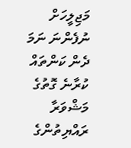މަޖިލީހަށް ނުފެންނަ ނަމަ ދެން ކަންތައް ކުރާނެ ގޮތުގެ މަޝްވަރާ ރައްޔިތުންގެ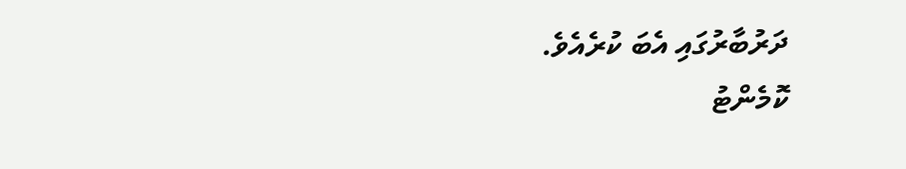ދަރުބާރުގައި އެބަ ކުރެއެވެ.
ކޮމެންޓު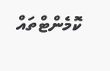ކޮމެންޓްތައް